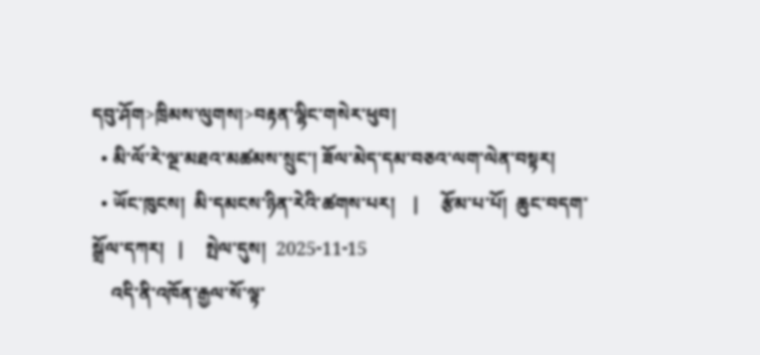དབུ་ཤོག>ཁྲིམས་ལུགས།>བརྟན་ལྷིང་གསེར་ཕུབ།
  • མི་ལོ་རེ་ལྔ་མཐའ་མཚམས་སྲུང་། ཟོལ་མེད་དམ་བཅའ་ལག་ལེན་བསྟར།
  • ཡོང་ཁུངས།  མི་དམངས་ཉིན་རེའི་ཚགས་པར།    |     རྩོམ་པ་པོ།  ཆུང་བདག་སྒྲོལ་དཀར།   |     སྤེལ་དུས།  2025-11-15
    འདི་ནི་འཁོན་རྒྱལ་སོ་ལྟ་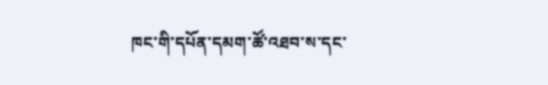ཁང་གི་དཔོན་དམག་ཚོ་འཐབ་ས་དང་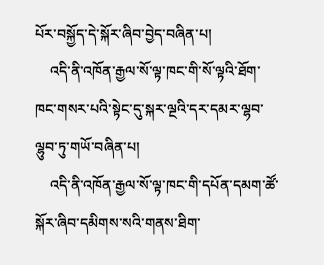པོར་བསྐྱོད་དེ་སྐོར་ཞིབ་བྱེད་བཞིན་པ།
    འདི་ནི་འཁོན་རྒྱལ་སོ་ལྟ་ཁང་གི་སོ་ལྟའི་ཐོག་ཁང་གསར་པའི་སྟེང་དུ་སྐར་ལྔའི་དར་དམར་ལྷབ་ལྷུབ་ཏུ་གཡོ་བཞིན་པ།
    འདི་ནི་འཁོན་རྒྱལ་སོ་ལྟ་ཁང་གི་དཔོན་དམག་ཚོ་སྐོར་ཞིབ་དམིགས་སའི་གནས་ཐིག་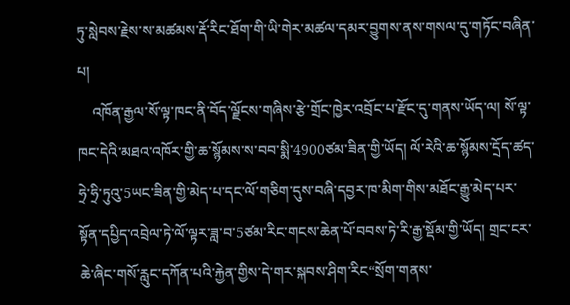ཏུ་སླེབས་རྗེས་ས་མཚམས་རྡོ་རིང་ཐོག་གི་ཡི་གེར་མཚལ་དམར་བྱུགས་ནས་གསལ་དུ་གཏོང་བཞིན་པ།
    འཁོན་རྒྱལ་སོ་ལྟ་ཁང་ནི་བོད་ལྗོངས་གཞིས་རྩེ་གྲོང་ཁྱེར་འབྲོང་པ་རྫོང་དུ་གནས་ཡོད་ལ། སོ་ལྟ་ཁང་དེའི་མཐའ་འཁོར་གྱི་ཆ་སྙོམས་ས་བབ་སྨི་4900ཙམ་ཟིན་གྱི་ཡོད། ལོ་རེའི་ཆ་སྙོམས་དྲོད་ཚད་ཧྲེ་ཧྲི་ཏུའུ་5ཡང་ཟིན་གྱི་མེད་པ་དང་ལོ་གཅིག་དུས་བཞི་དབྱར་ཁ་མིག་གིས་མཐོང་རྒྱུ་མེད་པར་སྟོན་དཔྱིད་འབྲེལ་ཏེ་ལོ་ལྟར་ཟླ་བ་5ཙམ་རིང་གངས་ཆེན་པོ་བབས་ཏེ་རི་རྒྱ་སྡོམ་གྱི་ཡོད། གྲང་ངར་ཆེ་ཞིང་གསོ་རླུང་དཀོན་པའི་རྐྱེན་གྱིས་དེ་གར་སྐབས་ཤིག་རིང“སྲོག་གནས་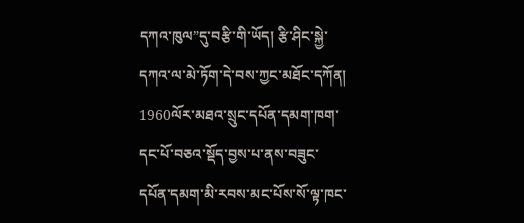དཀའ་ཁུལ”དུ་བརྩི་གི་ཡོད། རྩི་ཤིང་སྐྱེ་དཀའ་ལ་མེ་ཏོག་དེ་བས་ཀྱང་མཐོང་དཀོན། 1960ལོར་མཐའ་སྲུང་དཔོན་དམག་ཁག་དང་པོ་བཅའ་སྡོད་བྱས་པ་ནས་བཟུང་དཔོན་དམག་མི་རབས་མང་པོས་སོ་ལྟ་ཁང་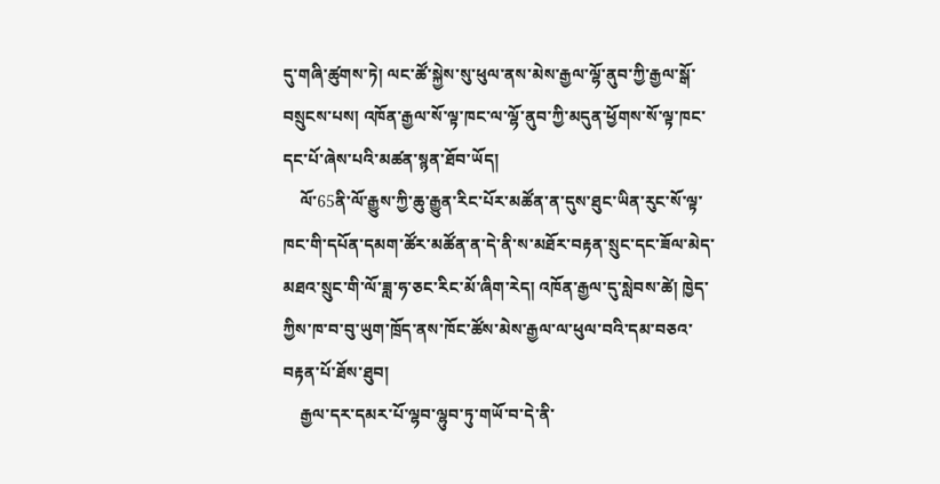དུ་གཞི་ཚུགས་ཏེ། ལང་ཚོ་སྐྱེས་སུ་ཕུལ་ནས་མེས་རྒྱལ་ལྷོ་ནུབ་ཀྱི་རྒྱལ་སྒོ་བསྲུངས་པས། འཁོན་རྒྱལ་སོ་ལྟ་ཁང་ལ་ལྷོ་ནུབ་ཀྱི་མདུན་ཕྱོགས་སོ་ལྟ་ཁང་དང་པོ་ཞེས་པའི་མཚན་སྙན་ཐོབ་ཡོད།
    ལོ་65ནི་ལོ་རྒྱུས་ཀྱི་ཆུ་རྒྱུན་རིང་པོར་མཚོན་ན་དུས་ཐུང་ཡིན་རུང་སོ་ལྟ་ཁང་གི་དཔོན་དམག་ཚོར་མཚོན་ན་དེ་ནི་ས་མཐོར་བརྟན་སྲུང་དང་ཟོལ་མེད་མཐའ་སྲུང་གི་ལོ་ཟླ་ཧ་ཅང་རིང་མོ་ཞིག་རེད། འཁོན་རྒྱལ་དུ་སླེབས་ཚེ། ཁྱེད་ཀྱིས་ཁ་བ་བུ་ཡུག་ཁྲོད་ནས་ཁོང་ཚོས་མེས་རྒྱལ་ལ་ཕུལ་བའི་དམ་བཅའ་བརྟན་པོ་ཐོས་ཐུབ།
    རྒྱལ་དར་དམར་པོ་ལྷབ་ལྷུབ་ཏུ་གཡོ་བ་དེ་ནི་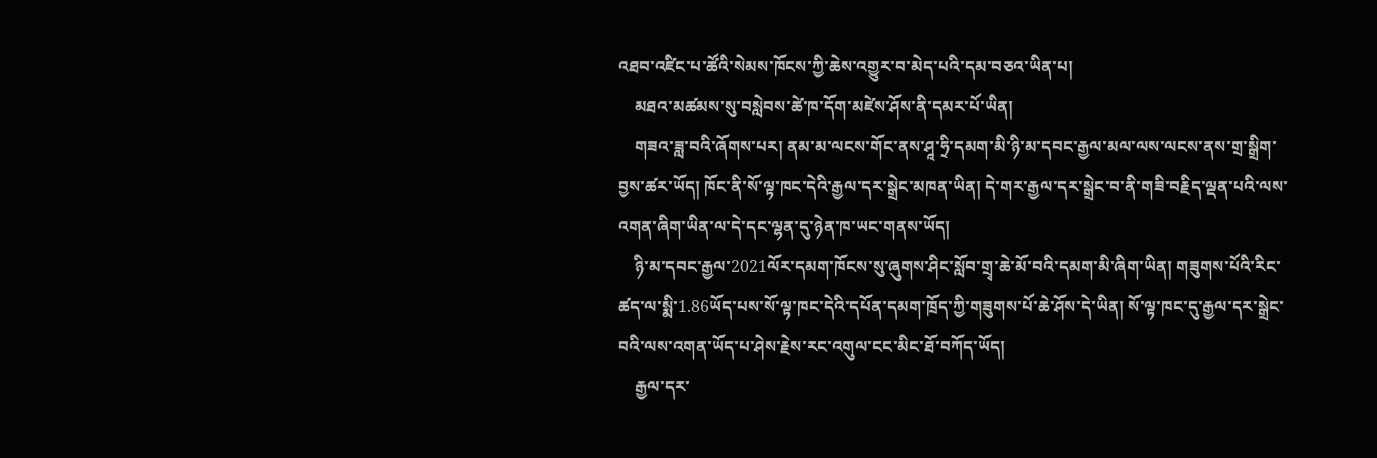འཐབ་འཛིང་པ་ཚོའི་སེམས་ཁོངས་ཀྱི་ཆེས་འགྱུར་བ་མེད་པའི་དམ་བཅའ་ཡིན་པ།
    མཐའ་མཚམས་སུ་བསླེབས་ཚེ་ཁ་དོག་མཛེས་ཤོས་ནི་དམར་པོ་ཡིན།
    གཟའ་ཟླ་བའི་ཞོགས་པར། ནམ་མ་ལངས་གོང་ནས་ཤཱ་ཧྲི་དམག་མི་ཉི་མ་དབང་རྒྱལ་མལ་ལས་ལངས་ནས་གྲ་སྒྲིག་བྱས་ཚར་ཡོད། ཁོང་ནི་སོ་ལྟ་ཁང་དེའི་རྒྱལ་དར་སྒྲེང་མཁན་ཡིན། དེ་གར་རྒྱལ་དར་སྒྲེང་བ་ནི་གཟི་བརྗིད་ལྡན་པའི་ལས་འགན་ཞིག་ཡིན་ལ་དེ་དང་ལྷན་དུ་ཉེན་ཁ་ཡང་གནས་ཡོད།
    ཉི་མ་དབང་རྒྱལ་2021ལོར་དམག་ཁོངས་སུ་ཞུགས་ཤིང་སློབ་གྲྭ་ཆེ་མོ་བའི་དམག་མི་ཞིག་ཡིན། གཟུགས་པོའི་རིང་ཚད་ལ་སྨི་1.86ཡོད་པས་སོ་ལྟ་ཁང་དེའི་དཔོན་དམག་ཁྲོད་ཀྱི་གཟུགས་པོ་ཆེ་ཤོས་དེ་ཡིན། སོ་ལྟ་ཁང་དུ་རྒྱལ་དར་སྒྲེང་བའི་ལས་འགན་ཡོད་པ་ཤེས་རྗེས་རང་འགུལ་ངང་མིང་ཐོ་བཀོད་ཡོད།
    རྒྱལ་དར་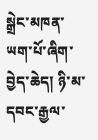སྒྲེང་མཁན་ཡག་པོ་ཞིག་བྱེད་ཆེད། ཉི་མ་དབང་རྒྱལ་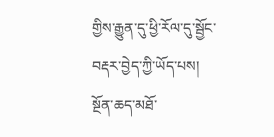གྱིས་རྒྱུན་དུ་ཕྱི་རོལ་དུ་སྦྱོང་བརྡར་བྱེད་ཀྱི་ཡོད་པས། སྔོན་ཆད་མཐོ་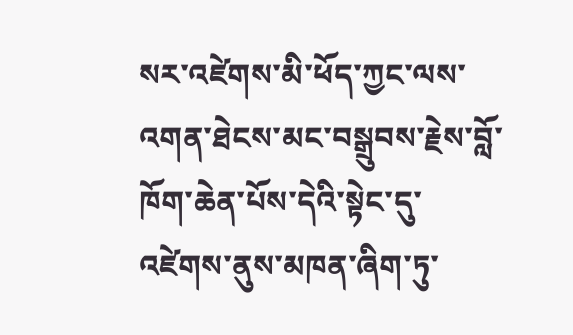སར་འཛེགས་མི་ཕོད་ཀྱང་ལས་འགན་ཐེངས་མང་བསྒྲུབས་རྗེས་བློ་ཁོག་ཆེན་པོས་དེའི་སྟེང་དུ་འཛེགས་ནུས་མཁན་ཞིག་ཏུ་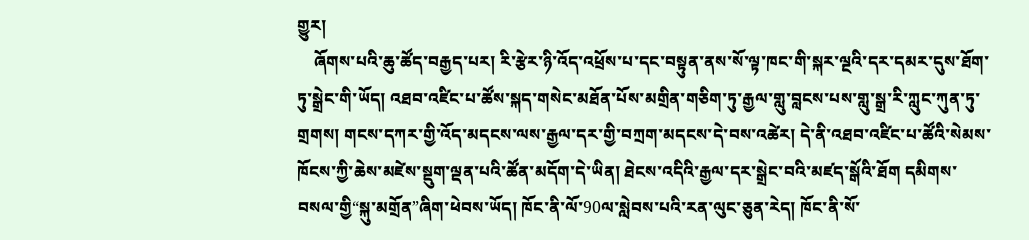གྱུར།
    ཞོགས་པའི་ཆུ་ཚོད་བརྒྱད་པར། རི་རྩེར་ཉི་འོད་འཕྲོས་པ་དང་བསྟུན་ནས་སོ་ལྟ་ཁང་གི་སྐར་ལྔའི་དར་དམར་དུས་ཐོག་ཏུ་སྒྲེང་གི་ཡོད། འཐབ་འཛིང་པ་ཚོས་སྐད་གསེང་མཐོན་པོས་མགྲིན་གཅིག་ཏུ་རྒྱལ་གླུ་བླངས་པས་གླུ་སྒྲ་རི་ཀླུང་ཀུན་ཏུ་གྲགས། གངས་དཀར་གྱི་འོད་མདངས་ལས་རྒྱལ་དར་གྱི་བཀྲག་མདངས་དེ་བས་འཚེར། དེ་ནི་འཐབ་འཛིང་པ་ཚོའི་སེམས་ཁོངས་ཀྱི་ཆེས་མཛེས་སྡུག་ལྡན་པའི་ཚོན་མདོག་དེ་ཡིན། ཐེངས་འདིའི་རྒྱལ་དར་སྒྲེང་བའི་མཛད་སྒོའི་ཐོག དམིགས་བསལ་གྱི“སྐུ་མགྲོན”ཞིག་ཕེབས་ཡོད། ཁོང་ནི་ལོ་90ལ་སླེབས་པའི་རན་ལུང་ཅུན་རེད། ཁོང་ནི་སོ་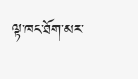ལྟ་ཁང་ཐོག་མར་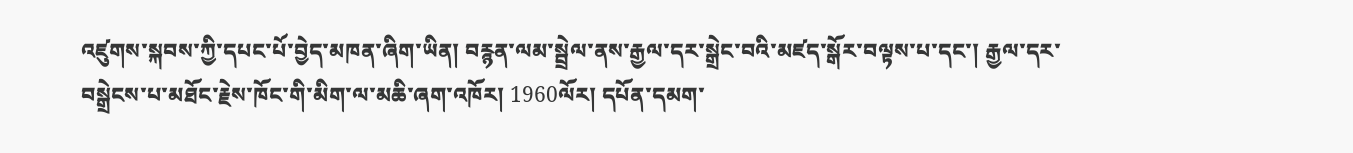འཛུགས་སྐབས་ཀྱི་དཔང་པོ་བྱེད་མཁན་ཞིག་ཡིན། བརྙན་ལམ་སྦྲེལ་ནས་རྒྱལ་དར་སྒྲེང་བའི་མཛད་སྒོར་བལྟས་པ་དང་། རྒྱལ་དར་བསྒྲེངས་པ་མཐོང་རྗེས་ཁོང་གི་མིག་ལ་མཆི་ཞག་འཁོར། 1960ལོར། དཔོན་དམག་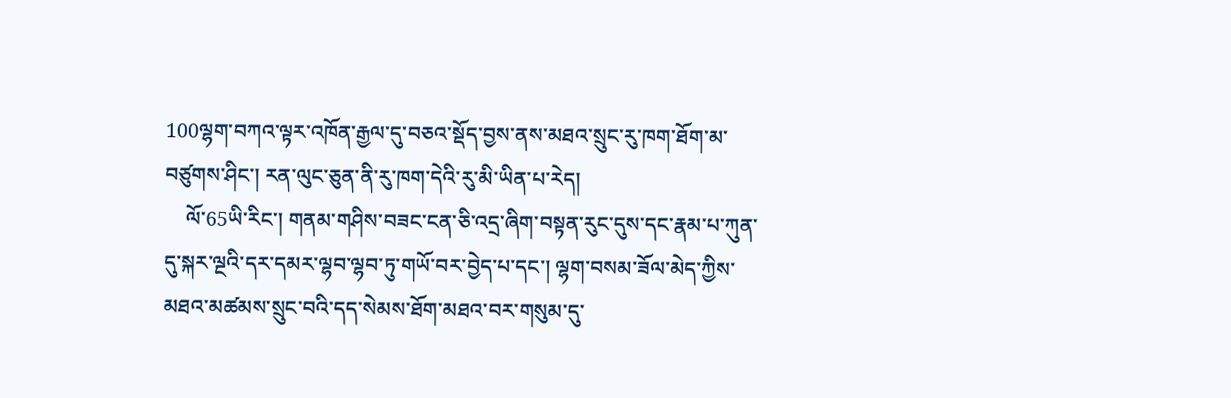100ལྷག་བཀའ་ལྟར་འཁོན་རྒྱལ་དུ་བཅའ་སྡོད་བྱས་ནས་མཐའ་སྲུང་རུ་ཁག་ཐོག་མ་བཙུགས་ཤིང་། རན་ལུང་ཅུན་ནི་རུ་ཁག་དེའི་རུ་མི་ཡིན་པ་རེད།
    ལོ་65ཡི་རིང་། གནམ་གཤིས་བཟང་ངན་ཅི་འདྲ་ཞིག་བསྟན་རུང་དུས་དང་རྣམ་པ་ཀུན་དུ་སྐར་ལྔའི་དར་དམར་ལྷབ་ལྷབ་ཏུ་གཡོ་བར་བྱེད་པ་དང་། ལྷག་བསམ་ཟོལ་མེད་ཀྱིས་མཐའ་མཚམས་སྲུང་བའི་དད་སེམས་ཐོག་མཐའ་བར་གསུམ་དུ་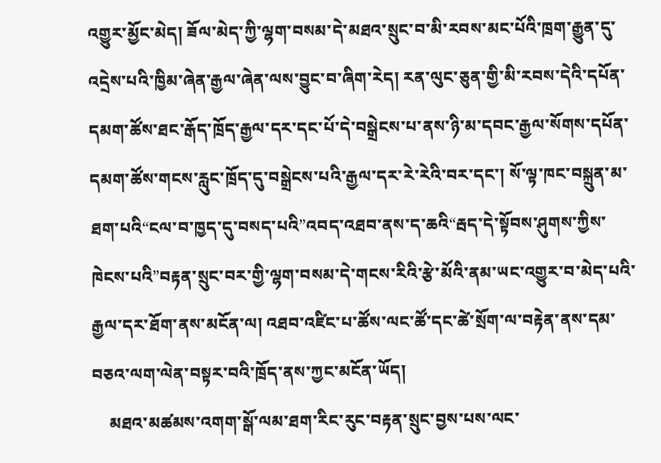འགྱུར་མྱོང་མེད། ཟོལ་མེད་ཀྱི་ལྷག་བསམ་དེ་མཐའ་སྲུང་བ་མི་རབས་མང་པོའི་ཁྲག་རྒྱུན་དུ་འདྲེས་པའི་ཁྱིམ་ཞེན་རྒྱལ་ཞེན་ལས་བྱུང་བ་ཞིག་རེད། རན་ལུང་ཅུན་གྱི་མི་རབས་དེའི་དཔོན་དམག་ཚོས་ཐང་རྒོད་ཁྲོད་རྒྱལ་དར་དང་པོ་དེ་བསྒྲེངས་པ་ནས་ཉི་མ་དབང་རྒྱལ་སོགས་དཔོན་དམག་ཚོས་གངས་རླུང་ཁྲོད་དུ་བསྒྲེངས་པའི་རྒྱལ་དར་རེ་རེའི་བར་དང་། སོ་ལྟ་ཁང་བསྐྲུན་མ་ཐག་པའི“ངལ་བ་ཁྱད་དུ་བསད་པའི”འབད་འཐབ་ནས་ད་ཆའི“རྦད་དེ་སྟོབས་ཤུགས་ཀྱིས་ཁེངས་པའི”བརྟན་སྲུང་བར་གྱི་ལྷག་བསམ་དེ་གངས་རིའི་རྩེ་མོའི་ནམ་ཡང་འགྱུར་བ་མེད་པའི་རྒྱལ་དར་ཐོག་ནས་མངོན་ལ། འཐབ་འཛིང་པ་ཚོས་ལང་ཚོ་དང་ཚེ་སྲོག་ལ་བརྟེན་ནས་དམ་བཅའ་ལག་ལེན་བསྟར་བའི་ཁྲོད་ནས་ཀྱང་མངོན་ཡོད།
    མཐའ་མཚམས་འགག་སྒོ་ལམ་ཐག་རིང་རུང་བརྟན་སྲུང་བྱས་པས་ལང་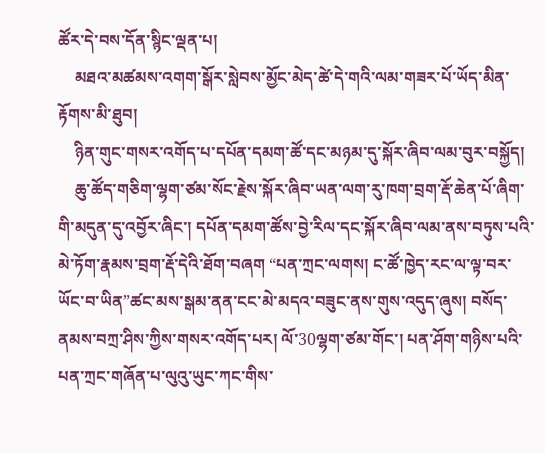ཚོར་དེ་བས་དོན་སྙིང་ལྡན་པ།
    མཐའ་མཚམས་འགག་སྒོར་སླེབས་མྱོང་མེད་ཚེ་དེ་གའི་ལམ་གཟར་པོ་ཡོད་མིན་རྟོགས་མི་ཐུབ།
    ཉིན་གུང་གསར་འགོད་པ་དཔོན་དམག་ཚོ་དང་མཉམ་དུ་སྐོར་ཞིབ་ལམ་བུར་བསྐྱོད།
    ཆུ་ཚོད་གཅིག་ལྷག་ཙམ་སོང་རྗེས་སྐོར་ཞིབ་ཡན་ལག་རུ་ཁག་བྲག་རྡོ་ཆེན་པོ་ཞིག་གི་མདུན་དུ་འབྱོར་ཞིང་། དཔོན་དམག་ཚོས་བྱེ་རིལ་དང་སྐོར་ཞིབ་ལམ་ནས་བཏུས་པའི་མེ་ཏོག་རྣམས་བྲག་རྡོ་དེའི་ཐོག་བཞག “པན་ཀྲང་ལགས། ང་ཚོ་ཁྱེད་རང་ལ་ལྟ་བར་ཡོང་བ་ཡིན”ཚང་མས་སྒམ་ནན་ངང་མེ་མདའ་བཟུང་ནས་གུས་འདུད་ཞུས། བསོད་ནམས་བཀྲ་ཤིས་ཀྱིས་གསར་འགོད་པར། ལོ་30ལྷག་ཙམ་གོང་། པན་ཤོག་གཉིས་པའི་པན་ཀྲང་གཞོན་པ་ལུའུ་ཡུང་ཀང་གིས་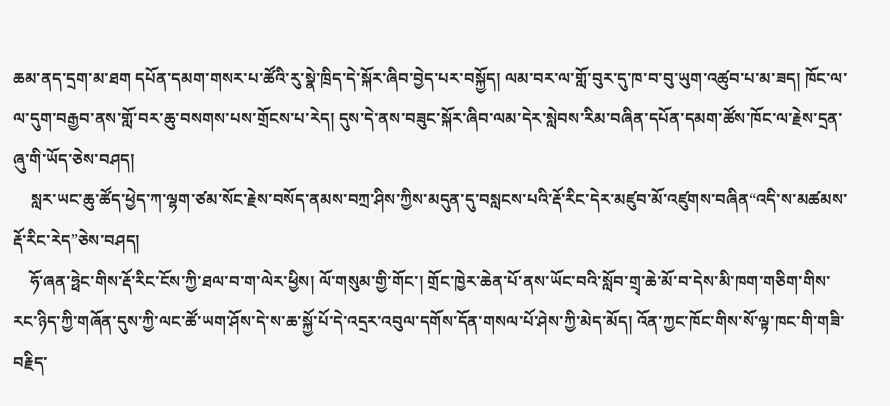ཆམ་ནད་དྲག་མ་ཐག དཔོན་དམག་གསར་པ་ཚོའི་རུ་སྣེ་ཁྲིད་དེ་སྐོར་ཞིབ་བྱེད་པར་བསྐྱོད། ལམ་བར་ལ་གློ་བུར་དུ་ཁ་བ་བུ་ཡུག་འཚུབ་པ་མ་ཟད། ཁོང་ལ་ལ་དུག་བརྒྱབ་ནས་གློ་བར་ཆུ་བསགས་པས་གྲོངས་པ་རེད། དུས་དེ་ནས་བཟུང་སྐོར་ཞིབ་ལམ་དེར་སླེབས་རིམ་བཞིན་དཔོན་དམག་ཚོས་ཁོང་ལ་རྗེས་དྲན་ཞུ་གི་ཡོད་ཅེས་བཤད།
    སླར་ཡང་ཆུ་ཚོད་ཕྱེད་ཀ་ལྷག་ཙམ་སོང་རྗེས་བསོད་ནམས་བཀྲ་ཤིས་ཀྱིས་མདུན་དུ་བསླངས་པའི་རྡོ་རིང་དེར་མཛུབ་མོ་འཛུགས་བཞིན“འདི་ས་མཚམས་རྡོ་རིང་རེད”ཅེས་བཤད།
    ཧོ་ཞན་ཧྥེང་གིས་རྡོ་རིང་ངོས་ཀྱི་ཐལ་བ་ག་ལེར་ཕྱིས། ལོ་གསུམ་གྱི་གོང་། གྲོང་ཁྱེར་ཆེན་པོ་ནས་ཡོང་བའི་སློབ་གྲྭ་ཆེ་མོ་བ་དེས་མི་ཁག་གཅིག་གིས་རང་ཉིད་ཀྱི་གཞོན་དུས་ཀྱི་ལང་ཚོ་ཡག་ཤོས་དེ་ས་ཆ་སྐྱོ་པོ་དེ་འདྲར་འབུལ་དགོས་དོན་གསལ་པོ་ཤེས་ཀྱི་མེད་མོད། འོན་ཀྱང་ཁོང་གིས་སོ་ལྟ་ཁང་གི་གཟི་བརྗིད་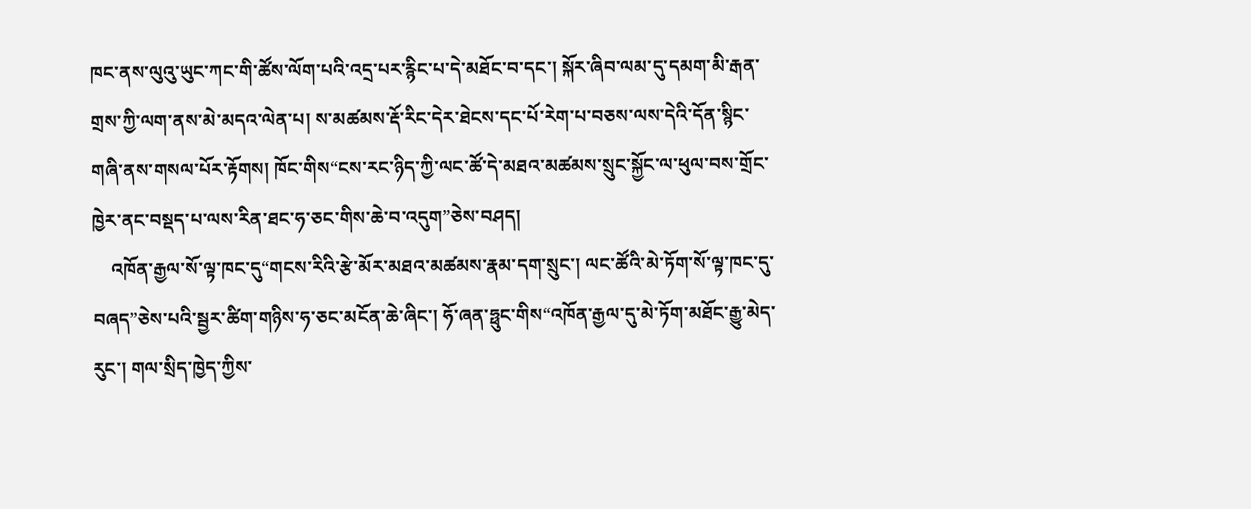ཁང་ནས་ལུའུ་ཡུང་ཀང་གི་ཚོས་ལོག་པའི་འདྲ་པར་རྙིང་པ་དེ་མཐོང་བ་དང་། སྐོར་ཞིབ་ལམ་དུ་དམག་མི་རྒན་གྲས་ཀྱི་ལག་ནས་མེ་མདའ་ལེན་པ། ས་མཚམས་རྡོ་རིང་དེར་ཐེངས་དང་པོ་རེག་པ་བཅས་ལས་དེའི་དོན་སྙིང་གཞི་ནས་གསལ་པོར་རྟོགས། ཁོང་གིས“ངས་རང་ཉིད་ཀྱི་ལང་ཚོ་དེ་མཐའ་མཚམས་སྲུང་སྐྱོང་ལ་ཕུལ་བས་གྲོང་ཁྱེར་ནང་བསྡད་པ་ལས་རིན་ཐང་ཧ་ཅང་གིས་ཆེ་བ་འདུག”ཅེས་བཤད།
    འཁོན་རྒྱལ་སོ་ལྟ་ཁང་དུ“གངས་རིའི་རྩེ་མོར་མཐའ་མཚམས་རྣམ་དག་སྲུང་། ལང་ཚོའི་མེ་ཏོག་སོ་ལྟ་ཁང་དུ་བཞད”ཅེས་པའི་སྦྱར་ཚིག་གཉིས་ཧ་ཅང་མངོན་ཆེ་ཞིང་། ཧོ་ཞན་ཧྥུང་གིས“འཁོན་རྒྱལ་དུ་མེ་ཏོག་མཐོང་རྒྱུ་མེད་རུང་། གལ་སྲིད་ཁྱེད་ཀྱིས་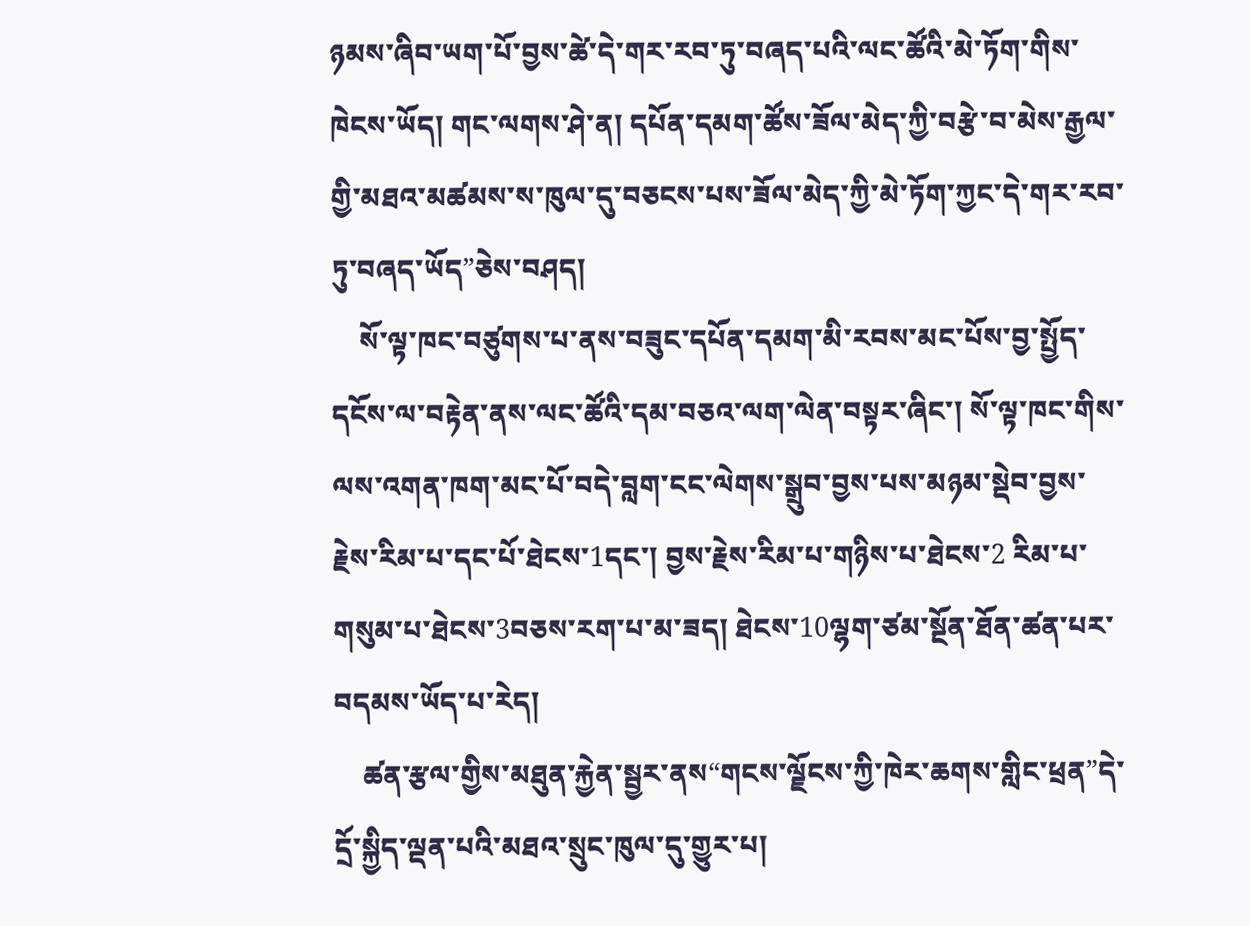ཉམས་ཞིབ་ཡག་པོ་བྱས་ཚེ་དེ་གར་རབ་ཏུ་བཞད་པའི་ལང་ཚོའི་མེ་ཏོག་གིས་ཁེངས་ཡོད། གང་ལགས་ཤེ་ན། དཔོན་དམག་ཚོས་ཟོལ་མེད་ཀྱི་བརྩེ་བ་མེས་རྒྱལ་གྱི་མཐའ་མཚམས་ས་ཁུལ་དུ་བཅངས་པས་ཟོལ་མེད་ཀྱི་མེ་ཏོག་ཀྱང་དེ་གར་རབ་ཏུ་བཞད་ཡོད”ཅེས་བཤད།
    སོ་ལྟ་ཁང་བཙུགས་པ་ནས་བཟུང་དཔོན་དམག་མི་རབས་མང་པོས་བྱ་སྤྱོད་དངོས་ལ་བརྟེན་ནས་ལང་ཚོའི་དམ་བཅའ་ལག་ལེན་བསྟར་ཞིང་། སོ་ལྟ་ཁང་གིས་ལས་འགན་ཁག་མང་པོ་བདེ་བླག་ངང་ལེགས་སྒྲུབ་བྱས་པས་མཉམ་སྡེབ་བྱས་རྗེས་རིམ་པ་དང་པོ་ཐེངས་1དང་། བྱས་རྗེས་རིམ་པ་གཉིས་པ་ཐེངས་2 རིམ་པ་གསུམ་པ་ཐེངས་3བཅས་རག་པ་མ་ཟད། ཐེངས་10ལྷག་ཙམ་སྔོན་ཐོན་ཚན་པར་བདམས་ཡོད་པ་རེད།
    ཚན་རྩལ་གྱིས་མཐུན་རྐྱེན་སྦྱར་ནས“གངས་ལྗོངས་ཀྱི་ཁེར་ཆགས་གླིང་ཕྲན”དེ་དྲོ་སྐྱིད་ལྡན་པའི་མཐའ་སྲུང་ཁུལ་དུ་གྱུར་པ།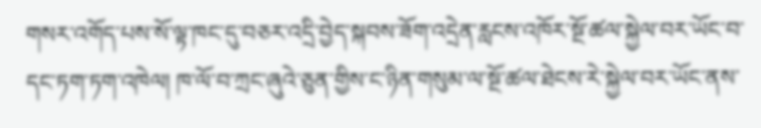གསར་འགོད་པས་སོ་ལྟ་ཁང་དུ་བཅར་འདྲི་བྱེད་སྐབས་ཟོག་འདྲེན་རླངས་འཁོར་སྔོ་ཚལ་སྐྱེལ་བར་ཡོང་བ་དང་ཏག་ཏག་འཁེལ། ཁ་ལོ་བ་ཀྲང་ཞུའེ་ཅུན་གྱིས་ང་ཉིན་གསུམ་ལ་སྔོ་ཚལ་ཐེངས་རེ་སྐྱེལ་བར་ཡོང་ནས་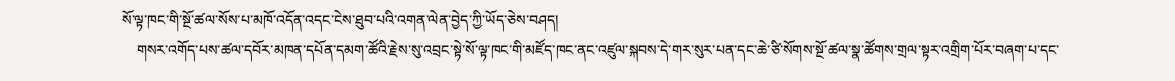སོ་ལྟ་ཁང་གི་སྔོ་ཚལ་སོས་པ་མཁོ་འདོན་འདང་ངེས་ཐུབ་པའི་འགན་ལེན་བྱེད་ཀྱི་ཡོད་ཅེས་བཤད།
    གསར་འགོད་པས་ཚལ་དབོར་མཁན་དཔོན་དམག་ཚོའི་རྗེས་སུ་འབྲང་སྟེ་སོ་ལྟ་ཁང་གི་མཛོད་ཁང་ནང་འཛུལ་སྐབས་དེ་གར་སུར་པན་དང་ཆེ་ཙི་སོགས་སྔོ་ཚལ་སྣ་ཚོགས་གྲལ་སྟར་འགྲིག་པོར་བཞག་པ་དང་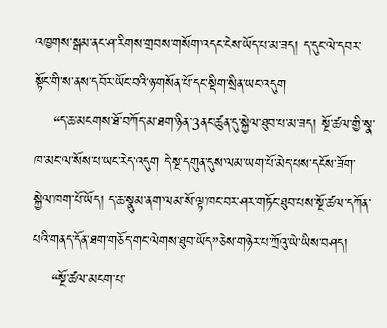འཁྱགས་སྒམ་ནང་ཤ་རིགས་གྲབས་གསོག་འདང་ངེས་ཡོད་པ་མ་ཟད། ད་དུང་ལེ་དབར་སྟོང་གི་ས་ནས་དབོར་ཡོང་བའི་ཉ་གསོན་པོ་དང་སྡིག་སྲིན་ཡང་འདུག
    “ད་ཆ་མངགས་ཐོ་བཀོད་མ་ཐག་ཉིན་3ནང་ཚུན་དུ་སྐྱེལ་ཐུབ་པ་མ་ཟད། སྔོ་ཚལ་གྱི་སྣ་ཁ་མང་ལ་སོས་པ་ཡང་རེད་འདུག དེ་སྔ་དགུན་དུས་ལམ་ཡག་པོ་མེད་པས་དངོས་ཟོག་སྐྱེལ་ཁག་པོ་ཡོད། ད་ཆ་སྣུམ་ནག་ལམ་སོ་ལྟ་ཁང་བར་ཤར་གཏོང་ཐུབ་པས་སྔོ་ཚལ་དཀོན་པའི་གནད་དོན་ཐག་གཅོད་གང་ལེགས་ཐུབ་ཡོད”ཅེས་གཉེར་པ་ཀྲོའུ་ཡེ་ཡིས་བཤད།
    “སྔོ་ཚལ་མངག་པ་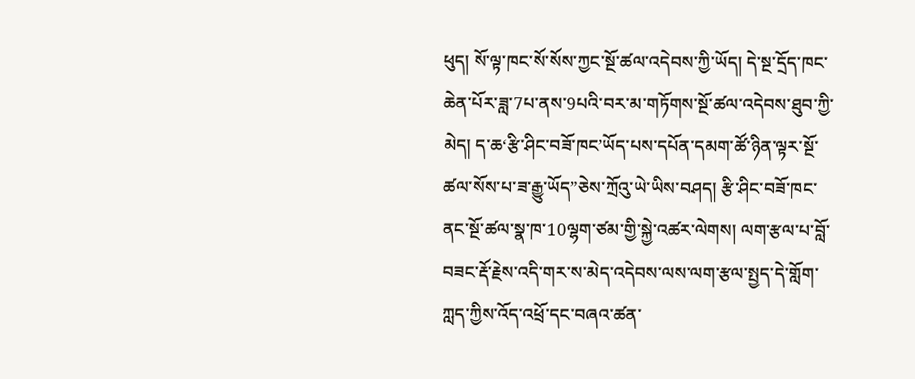ཕུད། སོ་ལྟ་ཁང་སོ་སོས་ཀྱང་སྔོ་ཚལ་འདེབས་ཀྱི་ཡོད། དེ་སྔ་དྲོད་ཁང་ཆེན་པོར་ཟླ་7པ་ནས་9པའི་བར་མ་གཏོགས་སྔོ་ཚལ་འདེབས་ཐུབ་ཀྱི་མེད། ད་ཆ‘རྩི་ཤིང་བཟོ་ཁང’ཡོད་པས་དཔོན་དམག་ཚོ་ཉིན་ལྟར་སྔོ་ཚལ་སོས་པ་ཟ་རྒྱུ་ཡོད”ཅེས་ཀྲོའུ་ཡེ་ཡིས་བཤད། རྩི་ཤིང་བཟོ་ཁང་ནང་སྔོ་ཚལ་སྣ་ཁ་10ལྷག་ཙམ་གྱི་སྐྱེ་འཚར་ལེགས། ལག་རྩལ་པ་བློ་བཟང་རྡོ་རྗེས་འདི་གར་ས་མེད་འདེབས་ལས་ལག་རྩལ་སྤྱད་དེ་གློག་ཀླད་ཀྱིས་འོད་འཕྲོ་དང་བཞའ་ཚན་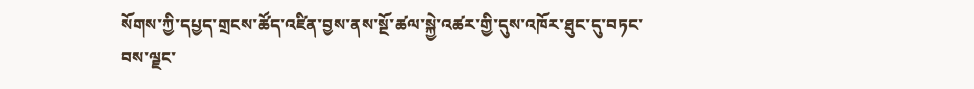སོགས་ཀྱི་དཔྱད་གྲངས་ཚོད་འཛིན་བྱས་ནས་སྔོ་ཚལ་སྐྱེ་འཚར་གྱི་དུས་འཁོར་ཐུང་དུ་བཏང་བས་ལྗང་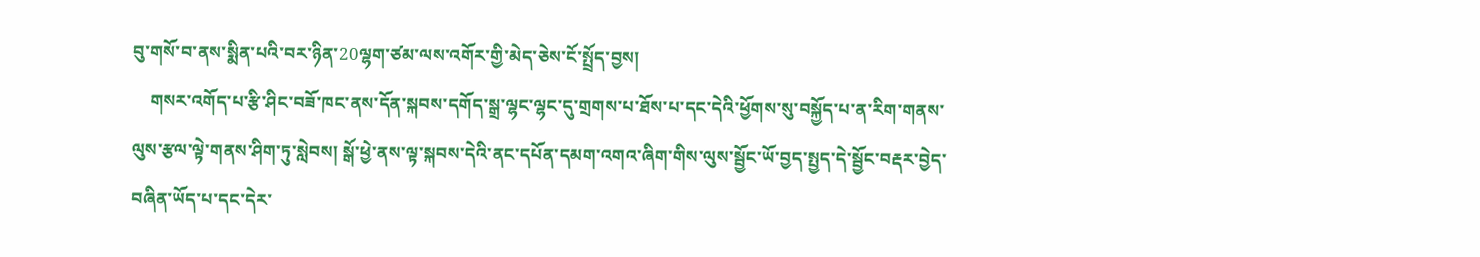བུ་གསོ་བ་ནས་སྨིན་པའི་བར་ཉིན་20ལྷག་ཙམ་ལས་འགོར་གྱི་མེད་ཅེས་ངོ་སྤྲོད་བྱས།
    གསར་འགོད་པ་རྩི་ཤིང་བཟོ་ཁང་ནས་དོན་སྐབས་དགོད་སྒྲ་ལྷང་ལྷང་དུ་གྲགས་པ་ཐོས་པ་དང་དེའི་ཕྱོགས་སུ་བསྐྱོད་པ་ན་རིག་གནས་ལུས་རྩལ་ལྟེ་གནས་ཤིག་ཏུ་སླེབས། སྒོ་ཕྱེ་ནས་ལྟ་སྐབས་དེའི་ནང་དཔོན་དམག་འགའ་ཞིག་གིས་ལུས་སྦྱོང་ཡོ་བྱད་སྤྱད་དེ་སྦྱོང་བརྡར་བྱེད་བཞིན་ཡོད་པ་དང་དེར་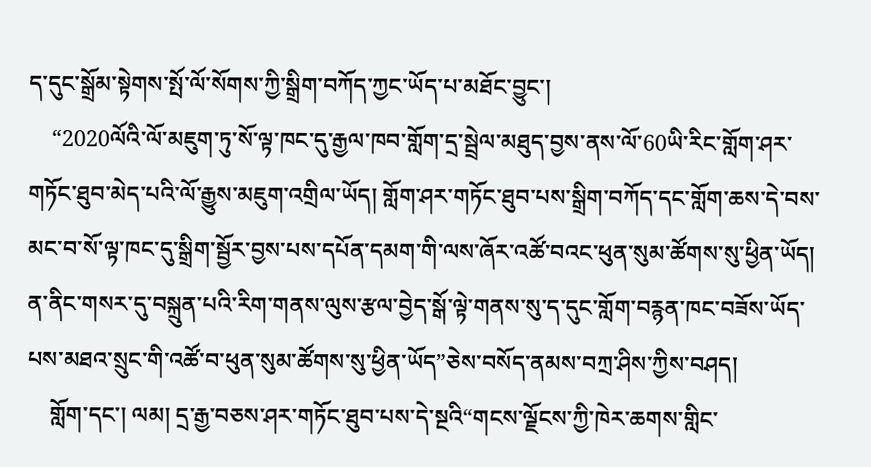ད་དུང་སྒྲོམ་སྟེགས་སྤོ་ལོ་སོགས་ཀྱི་སྒྲིག་བཀོད་ཀྱང་ཡོད་པ་མཐོང་བྱུང་།
    “2020ལོའི་ལོ་མཇུག་ཏུ་སོ་ལྟ་ཁང་དུ་རྒྱལ་ཁབ་གློག་དྲ་སྦྲེལ་མཐུད་བྱས་ནས་ལོ་60ཡི་རིང་གློག་ཤར་གཏོང་ཐུབ་མེད་པའི་ལོ་རྒྱུས་མཇུག་འགྲིལ་ཡོད། གློག་ཤར་གཏོང་ཐུབ་པས་སྒྲིག་བཀོད་དང་གློག་ཆས་དེ་བས་མང་བ་སོ་ལྟ་ཁང་དུ་སྒྲིག་སྦྱོར་བྱས་པས་དཔོན་དམག་གི་ལས་ཞོར་འཚོ་བའང་ཕུན་སུམ་ཚོགས་སུ་ཕྱིན་ཡོད། ན་ནིང་གསར་དུ་བསྐྲུན་པའི་རིག་གནས་ལུས་རྩལ་བྱེད་སྒོ་ལྟེ་གནས་སུ་ད་དུང་གློག་བརྙན་ཁང་བཟོས་ཡོད་པས་མཐའ་སྲུང་གི་འཚོ་བ་ཕུན་སུམ་ཚོགས་སུ་ཕྱིན་ཡོད”ཅེས་བསོད་ནམས་བཀྲ་ཤིས་ཀྱིས་བཤད།
    གློག་དང་། ལམ། དྲ་རྒྱ་བཅས་ཤར་གཏོང་ཐུབ་པས་དེ་སྔའི“གངས་ལྗོངས་ཀྱི་ཁེར་ཆགས་གླིང་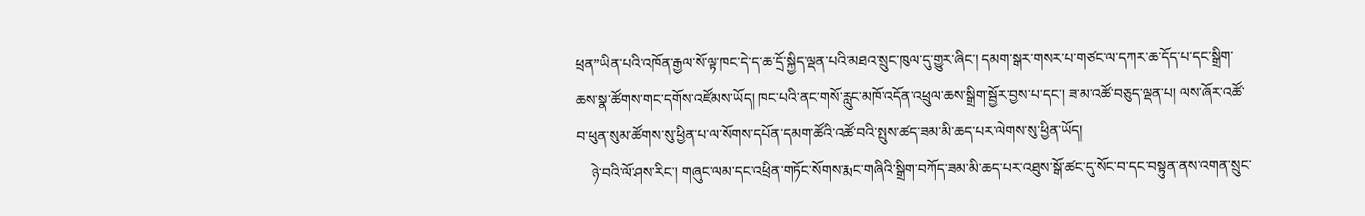ཕྲན”ཡིན་པའི་འཁོན་རྒྱལ་སོ་ལྟ་ཁང་དེ་ད་ཆ་དྲོ་སྐྱིད་ལྡན་པའི་མཐའ་སྲུང་ཁུལ་དུ་གྱུར་ཞིང་། དམག་སྒར་གསར་པ་གཙང་ལ་དཀར་ཆ་དོད་པ་དང་སྒྲིག་ཆས་སྣ་ཚོགས་གང་དགོས་འཛོམས་ཡོད། ཁང་པའི་ནང་གསོ་རླུང་མཁོ་འདོན་འཕྲུལ་ཆས་སྒྲིག་སྦྱོར་བྱས་པ་དང་། ཟ་མ་འཚོ་བཅུད་ལྡན་པ། ལས་ཞོར་འཚོ་བ་ཕུན་སུམ་ཚོགས་སུ་ཕྱིན་པ་ལ་སོགས་དཔོན་དམག་ཚོའི་འཚོ་བའི་སྤུས་ཚད་ཟམ་མི་ཆད་པར་ལེགས་སུ་ཕྱིན་ཡོད།
    ཉེ་བའི་ལོ་ཤས་རིང་། གཞུང་ལམ་དང་འཕྲིན་གཏོང་སོགས་རྨང་གཞིའི་སྒྲིག་བཀོད་ཟམ་མི་ཆད་པར་འཐུས་སྒོ་ཚང་དུ་སོང་བ་དང་བསྟུན་ནས་འགན་སྲུང་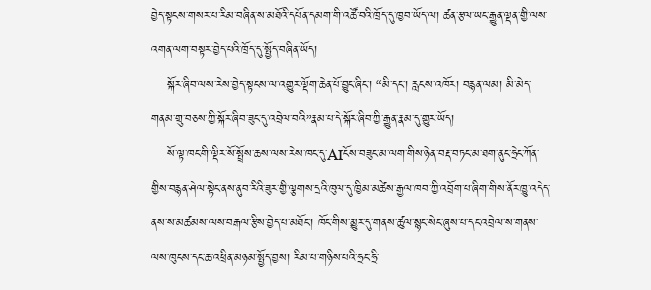བྱེད་སྟངས་གསར་པ་རིམ་བཞིན་ས་མཐོའི་དཔོན་དམག་གི་འཚོ་བའི་ཁྲོད་དུ་ཁྱབ་ཡོད་ལ། ཚན་རྩལ་ཡང་རྒྱུན་ལྡན་གྱི་ལས་འགན་ལག་བསྟར་བྱེད་པའི་ཁྲོད་དུ་སྤྱོད་བཞིན་ཡོད།
    སྐོར་ཞིབ་ལས་རེས་བྱེད་སྟངས་ལ་འགྱུར་ལྡོག་ཆེན་པོ་བྱུང་ཞིང་། “མི་དང་། རླངས་འཁོར། བརྙན་ལམ། མི་མེད་གནམ་གྲུ་བཅས་ཀྱི་སྐོར་ཞིབ་ཟུང་དུ་འབྲེལ་བའི”རྣམ་པ་དེ་སྐོར་ཞིབ་ཀྱི་རྒྱུན་རྣམ་དུ་གྱུར་ཡོད།
    སོ་ལྟ་ཁང་གི་ལྡིར་སོ་སྤྲོས་ཆས་ལས་རེས་ཁང་དུ་AIངོས་བཟུང་མ་ལག་གིས་ཉེན་བརྡ་བཏང་མ་ཐག་ནུང་ཧྲེང་ཀོན་གྱིས་བརྙན་ཤེལ་སྟེང་ནས་ནུབ་རིའི་ཟུར་གྱི་ལྕགས་དྲའི་ཁུལ་དུ་ཁྱིམ་མཚེས་རྒྱལ་ཁབ་ཀྱི་འབྲོག་པ་ཞིག་གིས་ནོར་ཁྱུ་འདེད་ནས་ས་མཚམས་ལས་བརྒལ་རྩིས་བྱེད་པ་མཐོང་། ཁོང་གིས་མྱུར་དུ་གནས་ཚུལ་སྙང་སེང་ཞུས་པ་དང་འབྲེལ་ས་གནས་ལས་ཁུངས་དང་ཆ་འཕྲིན་མཉམ་སྤྱོད་བྱས། རིམ་པ་གཉིས་པའི་ཧྲང་ཧྲི་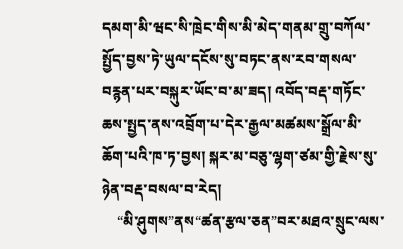དམག་མི་ཝང་སི་ཁྲེང་གིས་མི་མེད་གནམ་གྲུ་བཀོལ་སྤྱོད་བྱས་ཏེ་ཡུལ་དངོས་སུ་བཏང་ནས་རབ་གསལ་བརྙན་པར་བསྐུར་ཡོང་བ་མ་ཟད། འབོད་བརྡ་གཏོང་ཆས་སྤྱད་ནས་འབྲོག་པ་དེར་རྒྱལ་མཚམས་སྒྲོལ་མི་ཆོག་པའི་ཁ་ཏ་བྱས། སྐར་མ་བཅུ་ལྷག་ཙམ་གྱི་རྗེས་སུ་ཉེན་བརྡ་བསལ་བ་རེད།
    “མི་ཤུགས”ནས“ཚན་རྩལ་ཅན”བར་མཐའ་སྲུང་ལས་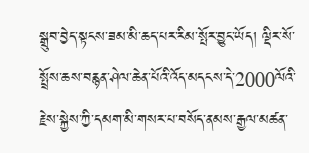སྒྲུབ་བྱེད་སྟངས་ཟམ་མི་ཆད་པར་རིམ་སྤོར་བྱུང་ཡོད། ལྡིར་སོ་སྤྲོས་ཆས་བརྙན་ཤེལ་ཆེན་པོའི་འོད་མདངས་དེ་2000ལོའི་རྗེས་སྐྱེས་ཀྱི་དམག་མི་གསར་པ་བསོད་ནམས་རྒྱལ་མཚན་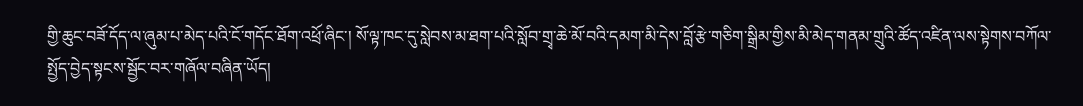གྱི་ཆུང་བཟོ་དོད་ལ་ཞུམ་པ་མེད་པའི་ངོ་གདོང་ཐོག་འཕྲོ་ཞིང་། སོ་ལྟ་ཁང་དུ་སླེབས་མ་ཐག་པའི་སློབ་གྲྭ་ཆེ་མོ་བའི་དམག་མི་དེས་བློ་རྩེ་གཅིག་སྒྲིམ་གྱིས་མི་མེད་གནམ་གྲུའི་ཚོད་འཛིན་ལས་སྟེགས་བཀོལ་སྤྱོད་བྱེད་སྟངས་སྦྱོང་བར་གཞོལ་བཞིན་ཡོད།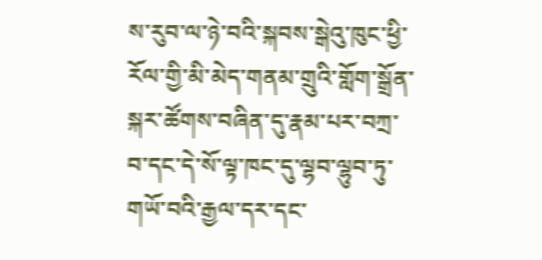ས་རུབ་ལ་ཉེ་བའི་སྐབས་སྒེའུ་ཁུང་ཕྱི་རོལ་གྱི་མི་མེད་གནམ་གྲུའི་གློག་སྒྲོན་སྐར་ཚོགས་བཞིན་དུ་རྣམ་པར་བཀྲ་བ་དང་དེ་སོ་ལྟ་ཁང་དུ་ལྷབ་ལྷུབ་ཏུ་གཡོ་བའི་རྒྱལ་དར་དང་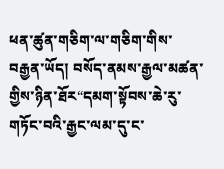ཕན་ཚུན་གཅིག་ལ་གཅིག་གིས་བརྒྱན་ཡོད། བསོད་ནམས་རྒྱལ་མཚན་གྱིས་ཉིན་ཐོར“དམག་སྟོབས་ཆེ་རུ་གཏོང་བའི་རྒྱང་ལམ་དུ་ང་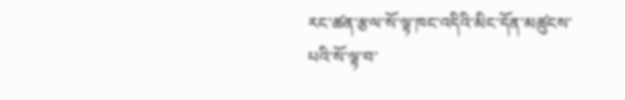རང་ཚན་རྩལ་སོ་ལྟ་ཁང་འདིའི་མིང་དོན་མཚུངས་པའི་སོ་ལྟ་བ་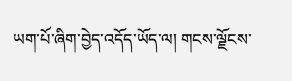ཡག་པོ་ཞིག་བྱེད་འདོད་ཡོད་ལ། གངས་ལྗོངས་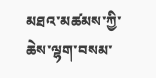མཐའ་མཚམས་ཀྱི་ཆེས་ལྷག་བསམ་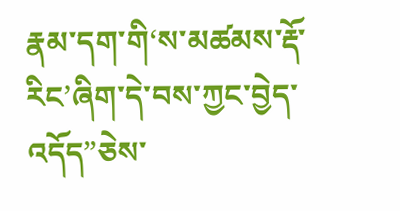རྣམ་དག་གི‘ས་མཚམས་རྡོ་རིང’ཞིག་དེ་བས་ཀྱང་བྱེད་འདོད”ཅེས་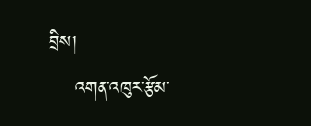བྲིས།
    འགན་འཁུར་རྩོམ་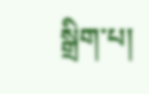སྒྲིག་པ།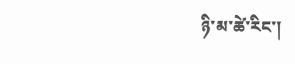ཉི་མ་ཚེ་རིང་།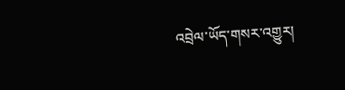འབྲེལ་ཡོད་གསར་འགྱུར།